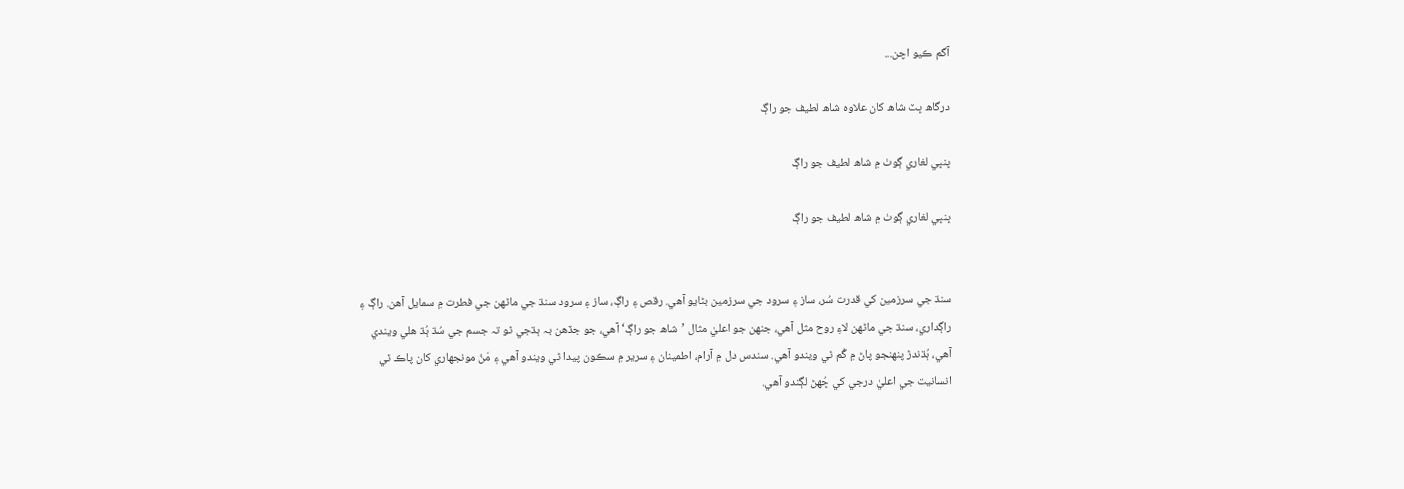آگم ڪيو اچن...

درگاھ ڀٽ شاھ کان علاوہ شاھ لطيف جو راڳ

ڀنڀي لغاري ڳوٺ ۾ شاھ لطيف جو راڳ

ڀنڀي لغاري ڳوٺ ۾ شاھ لطيف جو راڳ


سنڌ جي سرزمين کي قدرت سُر، ساز ۽ سرود جي سرزمين بڻايو آھي. رقص ۽ راڳ، ساز ۽ سرود سنڌ جي ماڻهن جي فطرت ۾ سمايل آھن. راڳ ۽ راڳداري، سنڌ جي ماڻهن لاءِ روح مثل آھي، جنھن جو اعليٰ مثال ’شاھ جو راڳ‘ آھي، جو جڏهن بہ ٻڌجي ٿو تہ جسم جي سُڌ ٻُڌ ھلي ويندي آھي، ٻُڌندڙ پنھنجو پاڻ ۾ گُم ٿي ويندو آھي. سندس دل ۾ آرام، اطمينان ۽ سرير ۾ سڪون پيدا ٿي ويندو آھي ۽ مَنُ مونجهاري کان پاڪ ٿي انسانيت جي اعليٰ درجي کي ڇُھڻ لڳندو آھي.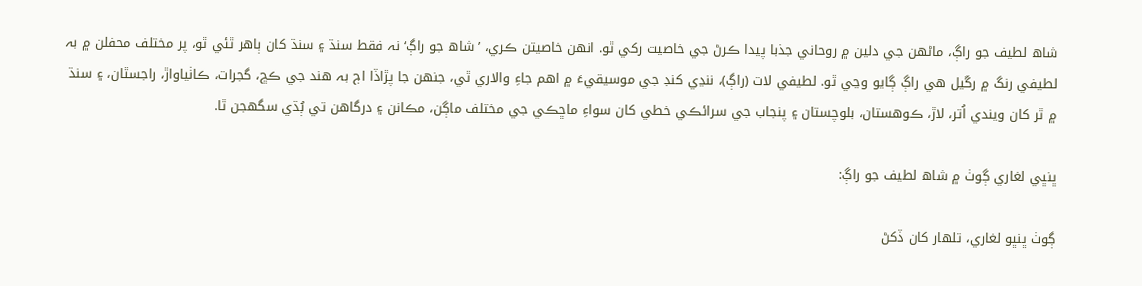شاھ لطيف جو راڳ، ماڻهن جي دلين ۾ روحاني جذبا پيدا ڪرڻ جي خاصيت رکي ٿو. انهن خاصيتن ڪري، ’شاھ جو راڳ‘ نہ فقط سنڌ ۽ سنڌ کان ٻاھر ٿئي ٿو، پر مختلف محفلن ۾ بہ لطيفي رنگ ۾ رڱيل ھي راڳ ڳايو وڃي ٿو. لطيفي لات (راڳ)، ننڍي کنڊ جي موسيقيءَ ۾ اھم جاءِ والاري ٿي، جنھن جا پڙاڏا اڄ بہ ھند جي ڪڇ، گجرات، ڪاٺياواڙ، راجسٿان، ۽ سنڌ ۾ ٿر کان ويندي اُتر، لاڙ، ڪوهستان، بلوچستان ۽ پنجاب جي سرائڪي خطي کان سواءِ ماڇڪي جي مختلف ماڳن، مڪانن ۽ درگاھن تي ٻُڌي سگهجن ٿا.

ڀنڀي لغاري ڳوٺ ۾ شاھ لطيف جو راڳ:

ڳوٺ ڀنڀو لغاري، تلهار کان ڏکڻ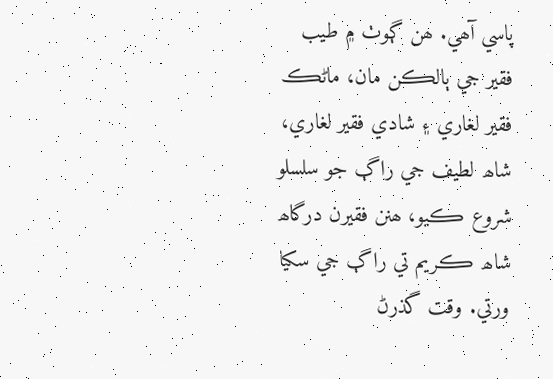پاسي آھي. ھن ڳوٺ ۾ طيب فقير جي ٻالڪن مان، ماڻڪ فقير لغاري ۽ شادي فقير لغاري، شاھ لطيف جي راڳ جو سلسلو شروع ڪيو، ھنن فقيرن درگاھ شاھ ڪريم تي راڳ جي سکيا ورتي. وقت گذرڻ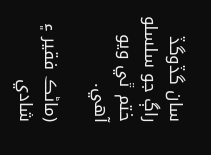سان گڏوگڏ راڳ جو سلسلو ختم ٿي ويو آھي.

(ماڻڪ فقير ۽ شادي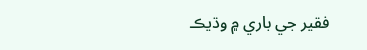فقير جي باري ۾ وڌيڪ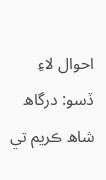احوال لاءِ ڏسو: درگاھ شاھ ڪريم تي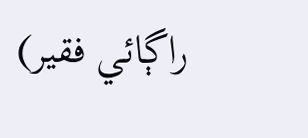راڳائي فقير)